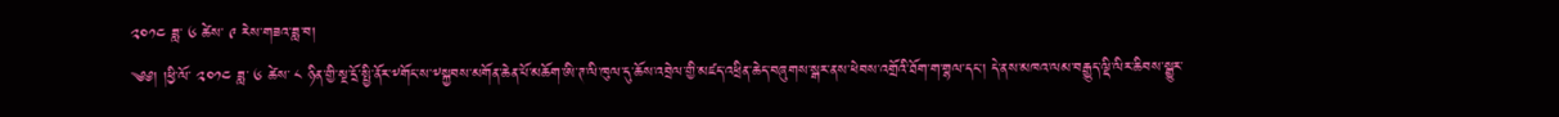༢༠༡༤ ཟླ་ ༦ ཚེས་ ༩ རེས་གཟའ་ཟླ་བ།
༄༅། །ཕྱི་ལོ་ ༢༠༡༤ ཟླ་ ༦ ཚེས་ ༨ ཉིན་གྱི་སྔ་དྲོ་སྤྱི་ནོར་༸གོང་ས་༸སྐྱབས་མགོན་ཆེན་པོ་མཆོག་ཨི་ཊ་ལི་ཁུལ་དུ་ཆོས་འབྲེལ་གྱི་མཛད་འཕྲིན་ཆེད་བཞུགས་སྒར་ནས་ཕེབས་འགྲོའི་ཐོག་ག་གྷལ་དང་། དེ་ནས་མཁའ་ལམ་བརྒྱུད་ལྡི་ལིར་ཆིབས་སྒྱུར་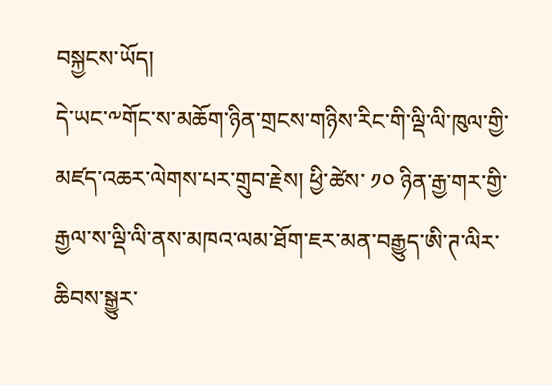བསྐྱངས་ཡོད།
དེ་ཡང་༸གོང་ས་མཆོག་ཉིན་གྲངས་གཉིས་རིང་གི་ལྡི་ལི་ཁུལ་གྱི་མཛད་འཆར་ལེགས་པར་གྲུབ་རྗེས། ཕྱི་ཚེས་ ༡༠ ཉིན་རྒྱ་གར་གྱི་རྒྱལ་ས་ལྡི་ལི་ནས་མཁའ་ལམ་ཐོག་ཇར་མན་བརྒྱུད་ཨི་ཊ་ལིར་ཆིབས་སྒྱུར་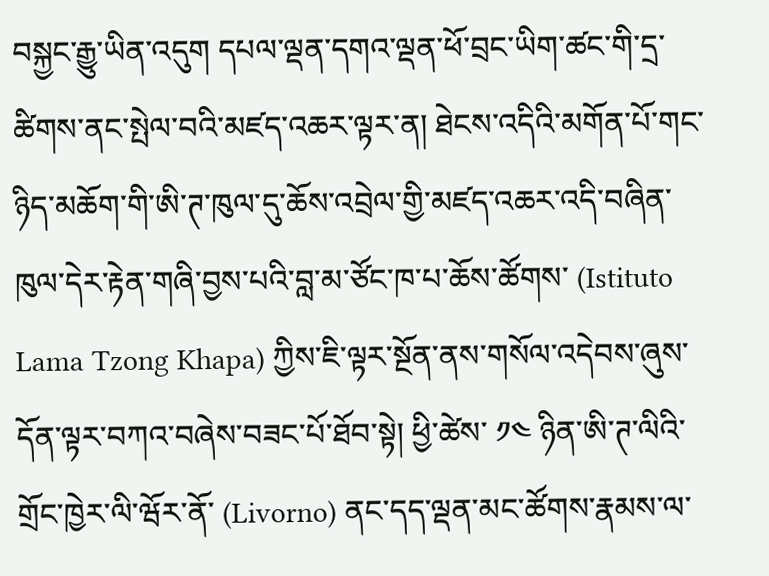བསྐྱང་རྒྱུ་ཡིན་འདུག དཔལ་ལྡན་དགའ་ལྡན་ཕོ་བྲང་ཡིག་ཚང་གི་དྲ་ཚིགས་ནང་སྤེལ་བའི་མཛད་འཆར་ལྟར་ན། ཐེངས་འདིའི་མགོན་པོ་གང་ཉིད་མཆོག་གི་ཨི་ཊ་ཁུལ་དུ་ཆོས་འབྲེལ་གྱི་མཛད་འཆར་འདི་བཞིན་ཁུལ་དེར་རྟེན་གཞི་བྱས་པའི་བླ་མ་ཙོང་ཁ་པ་ཆོས་ཚོགས་ (Istituto Lama Tzong Khapa) ཀྱིས་ཇི་ལྟར་སྔོན་ནས་གསོལ་འདེབས་ཞུས་དོན་ལྟར་བཀའ་བཞེས་བཟང་པོ་ཐོབ་སྟེ། ཕྱི་ཚེས་ ༡༤ ཉིན་ཨི་ཊ་ལིའི་གྲོང་ཁྱེར་ལི་ཝོར་ནོ་ (Livorno) ནང་དད་ལྡན་མང་ཚོགས་རྣམས་ལ་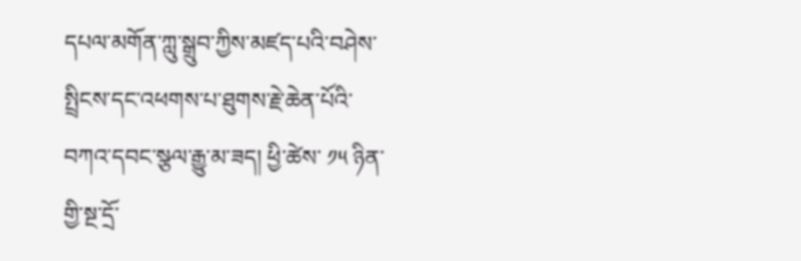དཔལ་མགོན་ཀླུ་སྒྲུབ་ཀྱིས་མཛད་པའི་བཤེས་སྤྲིངས་དང་འཕགས་པ་ཐུགས་རྗེ་ཆེན་པོའི་བཀའ་དབང་སྩལ་རྒྱུ་མ་ཟད། ཕྱི་ཚེས་ ༡༥ ཉིན་གྱི་སྔ་དྲོ་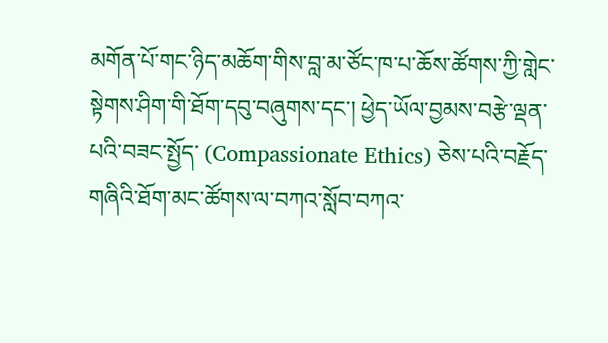མགོན་པོ་གང་ཉིད་མཆོག་གིས་བླ་མ་ཙོང་ཁ་པ་ཆོས་ཚོགས་ཀྱི་གླེང་སྟེགས་ཤིག་གི་ཐོག་དབུ་བཞུགས་དང་། ཕྱེད་ཡོལ་བྱམས་བརྩེ་ལྡན་པའི་བཟང་སྤྱོད་ (Compassionate Ethics) ཅེས་པའི་བརྗོད་གཞིའི་ཐོག་མང་ཚོགས་ལ་བཀའ་སློབ་བཀའ་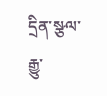དྲིན་སྩལ་རྒྱུ་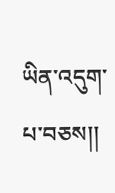ཡིན་འདུག་པ་བཅས།།